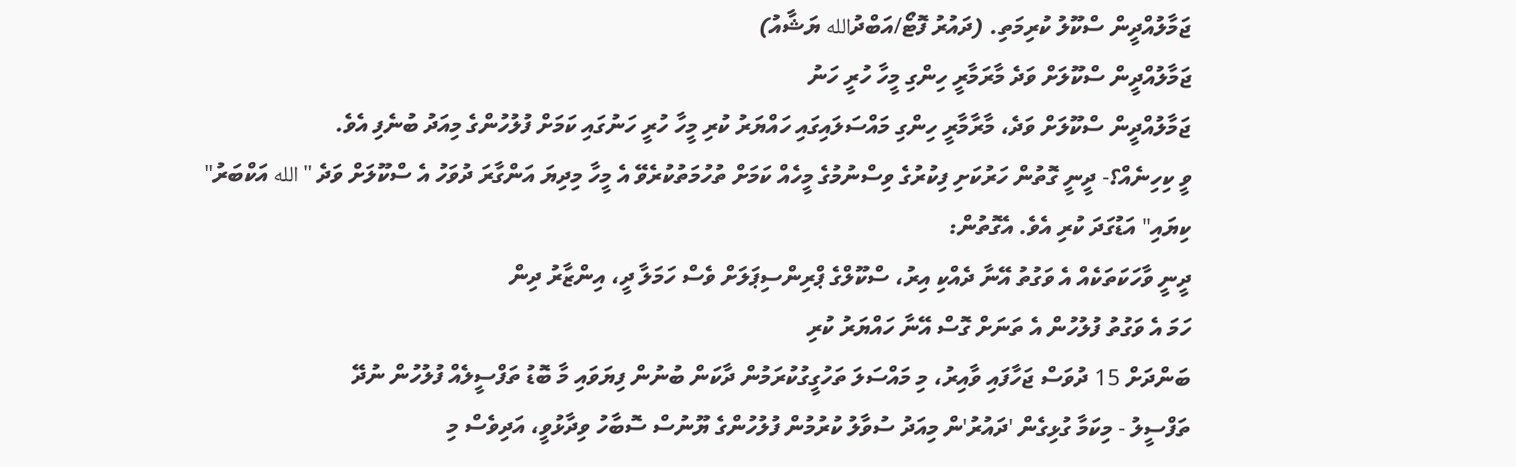ޖަމާލުއްދީން ސްކޫލު ކުރިމަތި. (ދައުރު ފޮޓޯ/އަބްދުالله ޔަޝާއު)
ޖަމާލުއްދީން ސްކޫލަށް ވަދެ މާރަމާރީ ހިންގި މީހާ ހުރީ ހަނު
ޖަމާލުއްދީން ސްކޫލަށް ވަދެ، މާރާމާރީ ހިންގި މައްސަލައިގައި ހައްޔަރު ކުރި މީހާ ހުރީ ހަނުގައި ކަމަށް ފުލުހުންގެ މިއަދު ބުނެފި އެވެ.
ވީ ކިހިނެއް؟- ދީނީ ގޮތުން ހަރުކަށި ފިކުރުގެ ވިސްނުމުގެ މީހެއް ކަމަށް ތުހުމަތުކުރެވޭ އެ މީހާ މިދިޔަ އަންގާރަ ދުވަހު އެ ސްކޫލަށް ވަދެ "الله އަކްބަރު" ކިޔައި" އަޑުގަދަ ކުރި އެވެ. އެގޮތުން:
ދީނީ ވާހަކަތަކެއް އެ ވަގުތު އޭނާ ދެއްކި އިރު، ސްކޫލްގެ ޕްރިންސިޕަލަށް ވެސް ހަމަލާ ދީ، އިންޒާރު ދިން
ހަމަ އެ ވަގުތު ފުލުހުން އެ ތަނަށް ގޮސް އޭނާ ހައްޔަރު ކުރި
ބަންދަށް 15 ދުވަސް ޖަހާފައި ވާއިރު، މި މައްސަލަ ތަހުގީގުކުރަމުން ދާކަން ބުނުން ފިޔަވައި މާ ބޮޑު ތަފްސީލެއް ފުލުހުން ނުދޭ
ތަފްސީލު - މިކަމާ ގުޅިގެން 'ދައުރު'ން މިއަދު ސުވާލު ކުރުމުން ފުލުހުންގެ ޔޫނުސް ސޮބާހު ވިދާޅުވީ، އަދިވެސް މި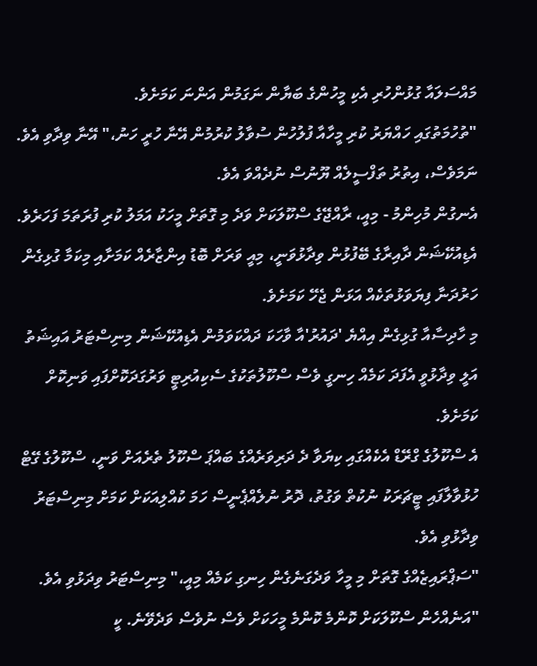މައްސަލައާ ގުޅުންހުރި އެކި މީހުންގެ ބަޔާން ނަގަމުން އަންނަ ކަމަށެވެ.
"ތުހުމަތުގައި ހައްޔަރު ކުރި މީހާއާ ފުލުހުން ސުވާލު ކުރުމުން އޭނާ ހުރީ ހަނު،" އޭނާ ވިދާވި އެވެ.
ނަމަވެސް، އިތުރު ތަފްސީލެއް ޔޫނުސް ނުދެއްވަ އެވެ.
އެނގުން މުހިންމު - މިއީ، ރާއްޖޭގެ ސްކޫލަކަށް ވަދެ މި ގޮތަށް މީހަކު އަމަލު ކުރި ފުރަތަމަ ފަހަރެވެ. އެޑިއުކޭޝަން ދާއިރާގެ ބޭފުޅުން ވިދާޅުވަނީ، މިއީ ވަރަށް ބޮޑު އިންޒާރެއް ކަމަށާއި މިކަމާ ގުޅިގެން ހަރުދަނާ ފިޔަވަޅުތަކެއް އަޅަން ޖެހޭ ކަމަށެވެ.
މި ހާދިސާއާ ގުޅިގެން އިއްޔެ 'ދައުރު'އާ ވާހަކަ ދައްކަވަމުން އެޑިއުކޭޝަން މިނިސްޓަރު އައިޝަތު އަލީ ވިދާޅުވީ އެފަދަ ކަމެއް ހިނގީ ވެސް ސްކޫލުތަކުގެ ސެކިއުރިޓީ ވަރުގަދަކޮށްފައި ވަނިކޮށް ކަމަށެވެ.
އެ ސްކޫލުގެ ގްރޭޑް އެކެއްގައި ކިޔަވާ ދެ ދަރިވަރެއްގެ ބައްޕަ ސްކޫލު ތެރެއަށް ވަނީ، ސްކޫލުގެ ގޭޓް ހުޅުވާލާފައި ޓީޗަރަކު ނުކުތް ވަގުތު، ދޮރު ނުލެއްޕެނީސް ހަމަ ކުއްލިއަކަށް ކަމަށް މިނިސްޓަރު ވިދާޅުވި އެވެ.
"ސަޕްރައިޒެއްގެ ގޮތަށް މި މީހާ ވަދެގަނެގެން ހިނގި ކަމެއް މިއީ،" މިނިސްޓަރު ވިދަޅުވި އެވެ.
"އަނެއްހެން ސްކޫލަކަށް ކޮންމެ ކޮންމެ މީހަކަށް ވެސް ނުވެސް ވަދެވޭނެ. ކީ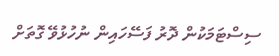ސިސްޓަމަކުން ދޮރު ފަސޭހައިން ނުހުޅުވޭ ގޮތަށް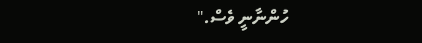ހުންނާނީ ވެސް."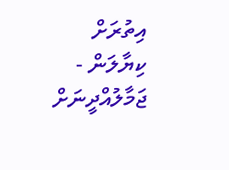އިތުރަށް ކިޔާލަން - ޖަމާލުއްދީނަށް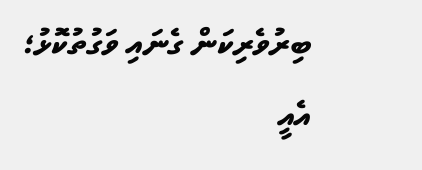ބިރުވެރިކަން ގެނައި ވަގުތުކޮޅު؛ އެއީ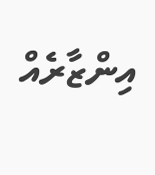އިންޒާރެއް